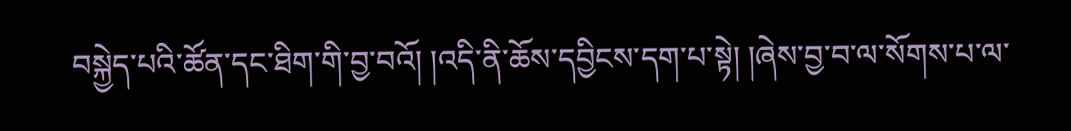བསྐྱེད་པའི་ཚོན་དང་ཐིག་གི་བྱ་བའོ། །འདི་ནི་ཆོས་དབྱིངས་དག་པ་སྟེ། །ཞེས་བྱ་བ་ལ་སོགས་པ་ལ་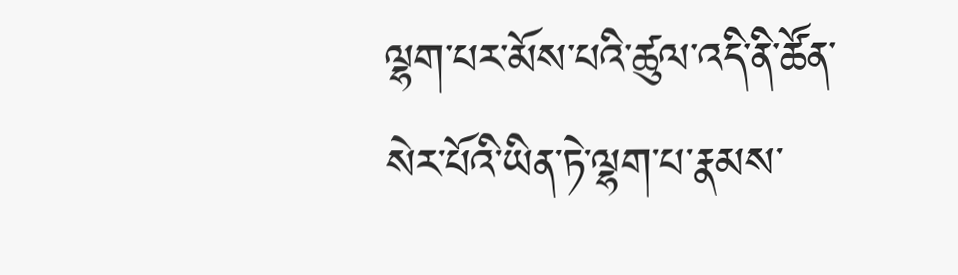ལྷག་པར་མོས་པའི་ཚུལ་འདི་ནི་ཚོན་སེར་པོའི་ཡིན་ཏེ་ལྷག་པ་རྣམས་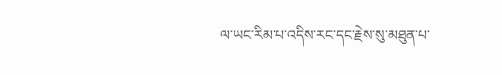ལ་ཡང་རིམ་པ་འདིས་རང་དང་རྗེས་སུ་མཐུན་པ་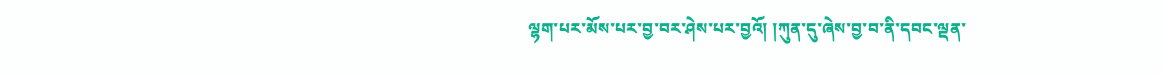ལྷག་པར་མོས་པར་བྱ་བར་ཤེས་པར་བྱའོ། །ཀུན་དུ་ཞེས་བྱ་བ་ནི་དབང་ལྡན་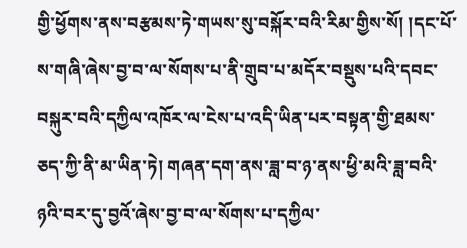གྱི་ཕྱོགས་ནས་བརྩམས་ཏེ་གཡས་སུ་བསྐོར་བའི་རིམ་གྱིས་སོ། །དང་པོ་ས་གཞི་ཞེས་བྱ་བ་ལ་སོགས་པ་ནི་གྲུབ་པ་མདོར་བསྡུས་པའི་དབང་བསྐུར་བའི་དཀྱིལ་འཁོར་ལ་ངེས་པ་འདི་ཡིན་པར་བསྟན་གྱི་ཐམས་ཅད་ཀྱི་ནི་མ་ཡིན་ཏེ། གཞན་དག་ནས་ཟླ་བ་ཉ་ནས་ཕྱི་མའི་ཟླ་བའི་ཉའི་བར་དུ་བྱའོ་ཞེས་བྱ་བ་ལ་སོགས་པ་དཀྱིལ་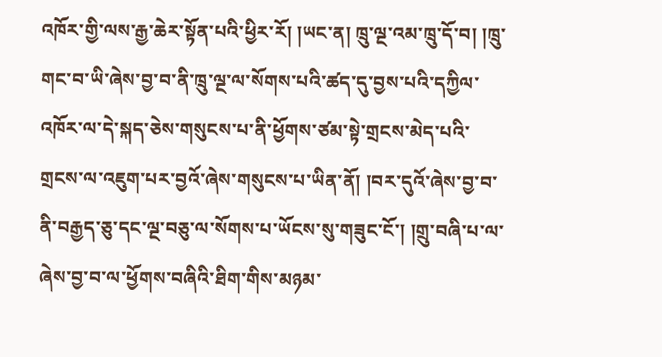འཁོར་གྱི་ལས་རྒྱ་ཆེར་སྟོན་པའི་ཕྱིར་རོ། །ཡང་ན། ཁྲུ་ལྔ་འམ་ཁྲུ་དོ་བ། །ཁྲུ་གང་བ་ཡི་ཞེས་བྱ་བ་ནི་ཁྲུ་ལྔ་ལ་སོགས་པའི་ཚད་དུ་བྱས་པའི་དཀྱིལ་འཁོར་ལ་དེ་སྐད་ཅེས་གསུངས་པ་ནི་ཕྱོགས་ཙམ་སྟེ་གྲངས་མེད་པའི་གྲངས་ལ་འཇུག་པར་བྱའོ་ཞེས་གསུངས་པ་ཡིན་ནོ། །བར་དུའོ་ཞེས་བྱ་བ་ནི་བརྒྱད་ཅུ་དང་ལྔ་བཅུ་ལ་སོགས་པ་ཡོངས་སུ་གཟུང་ངོ་། །གྲུ་བཞི་པ་ལ་ཞེས་བྱ་བ་ལ་ཕྱོགས་བཞིའི་ཐིག་གིས་མཉམ་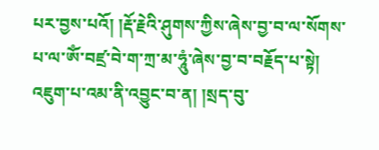པར་བྱས་པའོ། །རྡོ་རྗེའི་ཤུགས་ཀྱིས་ཞེས་བྱ་བ་ལ་སོགས་པ་ལ་ཨོཾ་བཛྲ་བེ་ག་ཀྲ་མ་ཧཱུཾ་ཞེས་བྱ་བ་བརྗོད་པ་སྟེ། འཇུག་པ་འམ་ནི་འབྱུང་བ་ན། །སྲད་བུ་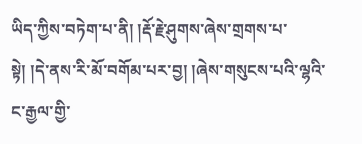ཡིད་ཀྱིས་བཏེག་པ་ནི། །རྡོ་རྗེ་ཤུགས་ཞེས་གྲགས་པ་སྟེ། །དེ་ནས་རི་མོ་བགོམ་པར་བྱ། །ཞེས་གསུངས་པའི་ལྷའི་ང་རྒྱལ་གྱི་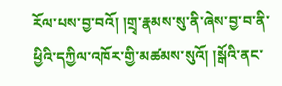རོལ་པས་བྱ་བའོ། །གྲྭ་རྣམས་སུ་ནི་ཞེས་བྱ་བ་ནི་ཕྱིའི་དཀྱིལ་འཁོར་གྱི་མཚམས་སུའོ། །སྒོའི་ནང་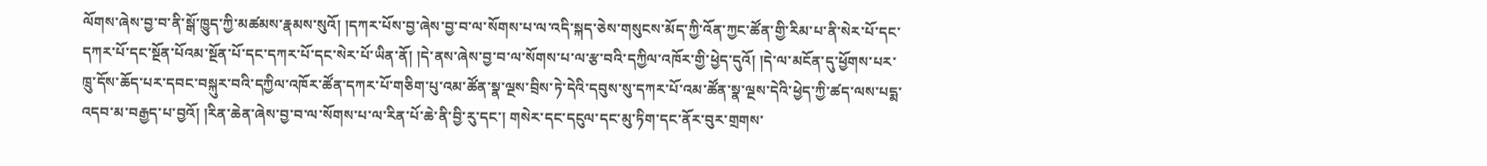ལོགས་ཞེས་བྱ་བ་ནི་སྒོ་ཁྱུད་ཀྱི་མཚམས་རྣམས་སུའོ། །དཀར་པོས་བྱ་ཞེས་བྱ་བ་ལ་སོགས་པ་ལ་འདི་སྐད་ཅེས་གསུངས་མོད་ཀྱི་འོན་ཀྱང་ཚོན་གྱི་རིམ་པ་ནི་སེར་པོ་དང་དཀར་པོ་དང་སྔོན་པོའམ་སྔོན་པོ་དང་དཀར་པོ་དང་སེར་པོ་ཡིན་ནོ། །དེ་ནས་ཞེས་བྱ་བ་ལ་སོགས་པ་ལ་རྩ་བའི་དཀྱིལ་འཁོར་གྱི་ཕྱེད་དུའོ། །དེ་ལ་མངོན་དུ་ཕྱོགས་པར་ཁྲུ་དོས་ཆོད་པར་དབང་བསྐུར་བའི་དཀྱིལ་འཁོར་ཚོན་དཀར་པོ་གཅིག་པུ་འམ་ཚོན་སྣ་ལྔས་བྲིས་ཏེ་དེའི་དབུས་སུ་དཀར་པོ་འམ་ཚོན་སྣ་ལྔས་དེའི་ཕྱེད་ཀྱི་ཚད་ལས་པདྨ་འདབ་མ་བརྒྱད་པ་བྱའོ། །རིན་ཆེན་ཞེས་བྱ་བ་ལ་སོགས་པ་ལ་རིན་པོ་ཆེ་ནི་བྱི་རུ་དང་། གསེར་དང་དངུལ་དང་མུ་ཏིག་དང་ནོར་བུར་གྲགས་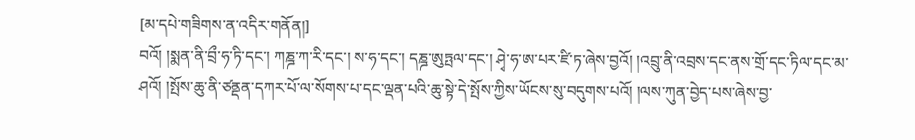[མ་དཔེ་གཟིགས་ན་འདིར་གནོན།]
བའོ། །སྨན་ནི་བྲྀ་ཧ་ཏི་དང་། ཀཎྜ་ཀ་རི་དང་། ས་ཧ་དང་། དཎྜ་ཨུཏྤལ་དང་། ཤྭེ་ཧ་ཨ་པར་ཛི་ཏ་ཞེས་བྱའོ། །འབྲུ་ནི་འབྲས་དང་ནས་གྲོ་དང་ཏིལ་དང་མ་ཤའོ། །སྤོས་ཆུ་ནི་ཙནྡན་དཀར་པོ་ལ་སོགས་པ་དང་ལྡན་པའི་ཆུ་སྟེ་དེ་སྤོས་ཀྱིས་ཡོངས་སུ་བདུགས་པའོ། །ལས་ཀུན་བྱེད་པས་ཞེས་བྱ་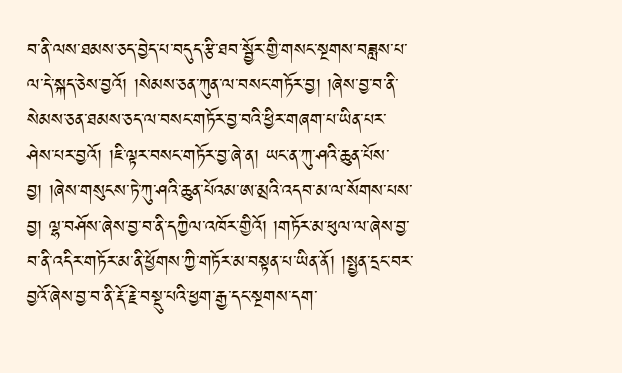བ་ནི་ལས་ཐམས་ཅད་བྱེད་པ་བདུད་རྩི་ཐབ་སྦྱོར་གྱི་གསང་སྔགས་བཟླས་པ་ལ་དེ་སྐད་ཅེས་བྱའོ། །སེམས་ཅན་ཀུན་ལ་བསང་གཏོར་བྱ། །ཞེས་བྱ་བ་ནི་སེམས་ཅན་ཐམས་ཅད་ལ་བསང་གཏོར་བྱ་བའི་ཕྱིར་གཞག་པ་ཡིན་པར་ཤེས་པར་བྱའོ། །ཇི་ལྟར་བསང་གཏོར་བྱ་ཞེ་ན། ཡང་ན་ཀུ་ཤའི་ཆུན་པོས་བྱ། །ཞེས་གསུངས་ཏེ་ཀུ་ཤའི་ཆུན་པོའམ་ཨ་མྲའི་འདབ་མ་ལ་སོགས་པས་བྱ། ལྷ་བཤོས་ཞེས་བྱ་བ་ནི་དཀྱིལ་འཁོར་གྱིའོ། །གཏོར་མ་ཕུལ་ལ་ཞེས་བྱ་བ་ནི་འདིར་གཏོར་མ་ནི་ཕྱོགས་ཀྱི་གཏོར་མ་བསྟན་པ་ཡིན་ནོ། །སྤྱན་དྲང་བར་བྱའོ་ཞེས་བྱ་བ་ནི་རྡོ་རྗེ་བསྡུ་པའི་ཕྱག་རྒྱ་དང་སྔགས་དག་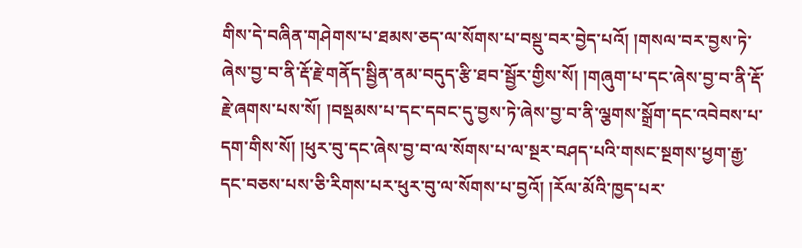གིས་དེ་བཞིན་གཤེགས་པ་ཐམས་ཅད་ལ་སོགས་པ་བསྡུ་བར་བྱེད་པའོ། །གསལ་བར་བྱས་ཏེ་ཞེས་བྱ་བ་ནི་རྡོ་རྗེ་གནོད་སྦྱིན་ནམ་བདུད་རྩི་ཐབ་སྦྱོར་གྱིས་སོ། །གཞུག་པ་དང་ཞེས་བྱ་བ་ནི་རྡོ་རྗེ་ཞགས་པས་སོ། །བསྡམས་པ་དང་དབང་དུ་བྱས་ཏེ་ཞེས་བྱ་བ་ནི་ལྕགས་སྒྲོག་དང་འབེབས་པ་དག་གིས་སོ། །ཕུར་བུ་དང་ཞེས་བྱ་བ་ལ་སོགས་པ་ལ་སྔར་བཤད་པའི་གསང་སྔགས་ཕྱག་རྒྱ་དང་བཅས་པས་ཅི་རིགས་པར་ཕུར་བུ་ལ་སོགས་པ་བྱའོ། །རོལ་མོའི་ཁྱད་པར་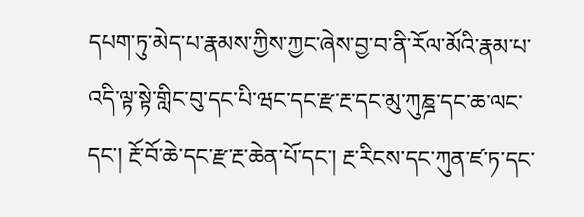དཔག་ཏུ་མེད་པ་རྣམས་ཀྱིས་ཀྱང་ཞེས་བྱ་བ་ནི་རོལ་མོའི་རྣམ་པ་འདི་ལྟ་སྟེ་གླིང་བུ་དང་པི་ཝང་དང་རྫ་རྔ་དང་མུ་ཀུཎྜ་དང་ཆ་ལང་དང་། རྔོ་བོ་ཆེ་དང་རྫ་རྔ་ཆེན་པོ་དང་། རྔ་རིངས་དང་ཀུན་ཛ་ཏ་དང་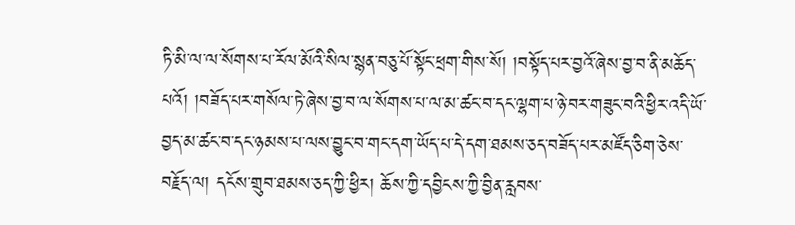ཏི་མི་ལ་ལ་སོགས་པ་རོལ་མོའི་སིལ་སྙན་བཅུ་པོ་སྟོང་ཕྲག་གིས་སོ། །བསྟོད་པར་བྱའོ་ཞེས་བྱ་བ་ནི་མཆོད་པའོ། །བཟོད་པར་གསོལ་ཏེ་ཞེས་བྱ་བ་ལ་སོགས་པ་ལ་མ་ཚང་བ་དང་ལྷག་པ་ཉེ་བར་གཟུང་བའི་ཕྱིར་འདི་ཡོ་བྱད་མ་ཚང་བ་དང་ཉམས་པ་ལས་བྱུང་བ་གང་དག་ཡོད་པ་དེ་དག་ཐམས་ཅད་བཟོད་པར་མཛོད་ཅིག་ཅེས་བརྗོད་ལ། དངོས་གྲུབ་ཐམས་ཅད་ཀྱི་ཕྱིར། ཆོས་ཀྱི་དབྱིངས་ཀྱི་བྱིན་རླབས་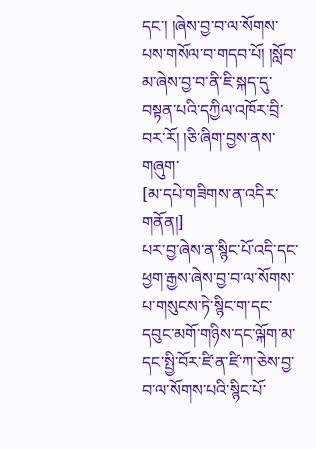དང་། །ཞེས་བྱ་བ་ལ་སོགས་པས་གསོལ་བ་གདབ་པོ། །སློབ་མ་ཞེས་བྱ་བ་ནི་ཇི་སྐད་དུ་བསྟན་པའི་དཀྱིལ་འཁོར་བྲི་བར་རོ། །ཅི་ཞིག་བྱས་ནས་གཞུག་
[མ་དཔེ་གཟིགས་ན་འདིར་གནོན།]
པར་བྱ་ཞེས་ན་སྙིང་པོ་འདི་དང་ཕྱག་རྒྱས་ཞེས་བྱ་བ་ལ་སོགས་པ་གསུངས་ཏེ་སྙིང་ག་དང་དབུང་མགོ་གཉིས་དང་ལྐོག་མ་དང་སྤྱི་བོར་ཛི་ན་ཛི་ཀ་ཅེས་བྱ་བ་ལ་སོགས་པའི་སྙིང་པོ་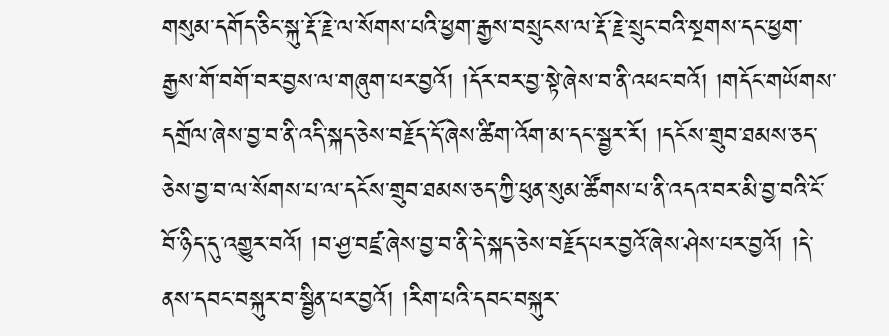གསུམ་དགོད་ཅིང་སྐུ་རྡོ་རྗེ་ལ་སོགས་པའི་ཕྱག་རྒྱས་བསྲུངས་ལ་རྡོ་རྗེ་སྲུང་བའི་སྔགས་དང་ཕྱག་རྒྱས་གོ་བགོ་བར་བྱས་ལ་གཞུག་པར་བྱའོ། །དོར་བར་བྱ་སྟེ་ཞེས་བ་ནི་འཕང་བའོ། །གདོང་གཡོགས་དགྲོལ་ཞེས་བྱ་བ་ནི་འདི་སྐད་ཅེས་བརྗོད་དོ་ཞེས་ཚིག་འོག་མ་དང་སྦྱར་རོ། །དངོས་གྲུབ་ཐམས་ཅད་ཅེས་བྱ་བ་ལ་སོགས་པ་ལ་དངོས་གྲུབ་ཐམས་ཅད་ཀྱི་ཕུན་སུམ་ཚོགས་པ་ནི་འདའ་བར་མི་བྱ་བའི་ངོ་བོ་ཉིད་དུ་འགྱུར་བའོ། །བ་ཤྱ་བཛྲ་ཞེས་བྱ་བ་ནི་དེ་སྐད་ཅེས་བརྗོད་པར་བྱའོ་ཞེས་ཤེས་པར་བྱའོ། །དེ་ནས་དབང་བསྐུར་བ་སྦྱིན་པར་བྱའོ། །རིག་པའི་དབང་བསྐུར་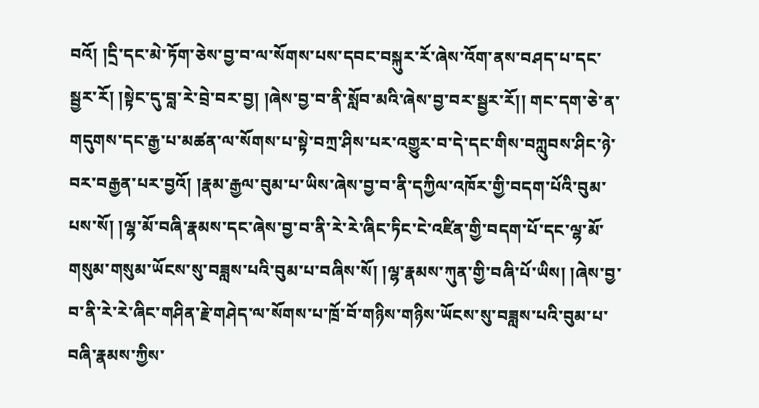བའོ། །དྲི་དང་མེ་ཏོག་ཅེས་བྱ་བ་ལ་སོགས་པས་དབང་བསྐུར་རོ་ཞེས་འོག་ནས་བཤད་པ་དང་སྦྱར་རོ། །སྟེང་དུ་བླ་རེ་བྲེ་བར་བྱ། །ཞེས་བྱ་བ་ནི་སློབ་མའི་ཞེས་བྱ་བར་སྦྱར་རོ།། གང་དག་ཅེ་ན་གདུགས་དང་རྒྱ་པ་མཚན་ལ་སོགས་པ་སྟེ་བཀྲ་ཤིས་པར་འགྱུར་བ་དེ་དང་གིས་བཀླུབས་ཤིང་ཉེ་བར་བརྒྱན་པར་བྱའོ། །རྣམ་རྒྱལ་བུམ་པ་ཡིས་ཞེས་བྱ་བ་ནི་དཀྱིལ་འཁོར་གྱི་བདག་པོའི་བུམ་པས་སོ། །ལྷ་མོ་བཞི་རྣམས་དང་ཞེས་བྱ་བ་ནི་རེ་རེ་ཞིང་ཏིང་ངེ་འཛིན་གྱི་བདག་པོ་དང་ལྷ་མོ་གསུམ་གསུམ་ཡོངས་སུ་བཟླས་པའི་བུམ་པ་བཞིས་སོ། །ལྷ་རྣམས་ཀུན་གྱི་བཞི་པོ་ཡིས། །ཞེས་བྱ་བ་ནི་རེ་རེ་ཞིང་གཤིན་རྗེ་གཤེད་ལ་སོགས་པ་ཁྲོ་བོ་གཉིས་གཉིས་ཡོངས་སུ་བཟླས་པའི་བུམ་པ་བཞི་རྣམས་ཀྱིས་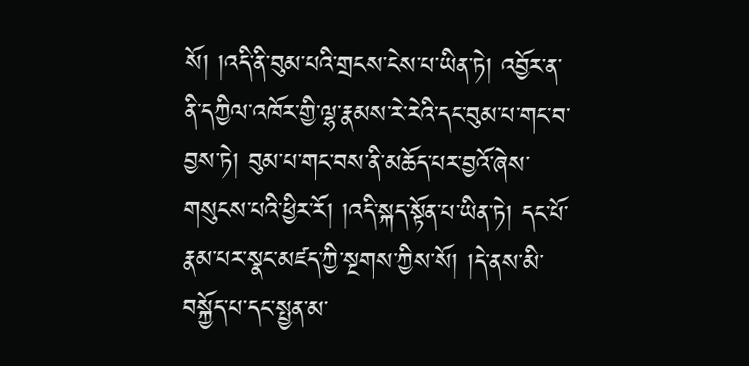སོ། །འདི་ནི་བུམ་པའི་གྲངས་ངེས་པ་ཡིན་ཏེ། འབྱོར་ན་ནི་དཀྱིལ་འཁོར་གྱི་ལྷ་རྣམས་རེ་རེའི་དང་བུམ་པ་གང་བ་བྱས་ཏེ། བུམ་པ་གང་བས་ནི་མཆོད་པར་བྱའོ་ཞེས་གསུངས་པའི་ཕྱིར་རོ། །འདི་སྐད་སྟོན་པ་ཡིན་ཏེ། དང་པོ་རྣམ་པར་སྣང་མཛད་ཀྱི་སྔགས་ཀྱིས་སོ། །དེ་ནས་མི་བསྐྱོད་པ་དང་སྤྱན་མ་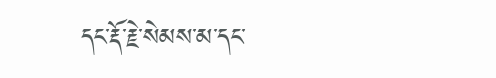དང་རྡོ་རྗེ་སེམས་མ་དང་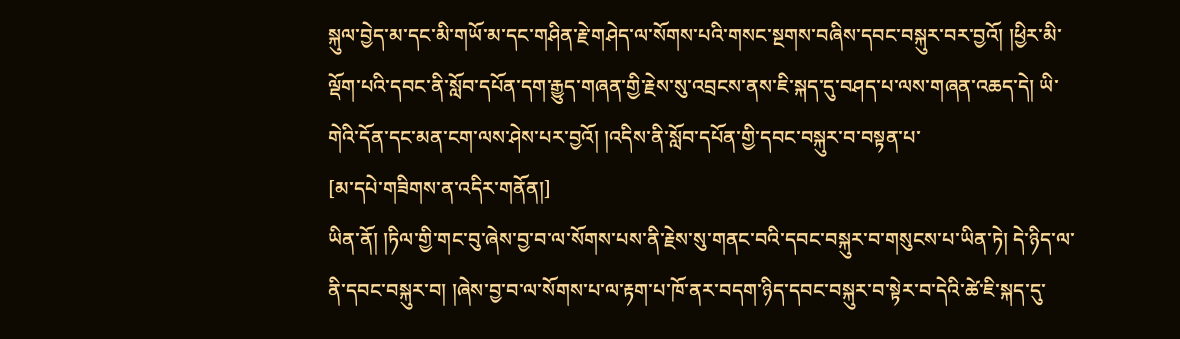སྐུལ་བྱེད་མ་དང་མི་གཡོ་མ་དང་གཤིན་རྗེ་གཤེད་ལ་སོགས་པའི་གསང་སྔགས་བཞིས་དབང་བསྐུར་བར་བྱའོ། །ཕྱིར་མི་ལྡོག་པའི་དབང་ནི་སློབ་དཔོན་དག་རྒྱུད་གཞན་གྱི་རྗེས་སུ་འབྲངས་ནས་ཇི་སྐད་དུ་བཤད་པ་ལས་གཞན་འཆད་དེ། ཡི་གེའི་དོན་དང་མན་ངག་ལས་ཤེས་པར་བྱའོ། །འདིས་ནི་སློབ་དཔོན་གྱི་དབང་བསྐུར་བ་བསྟན་པ་
[མ་དཔེ་གཟིགས་ན་འདིར་གནོན།]
ཡིན་ནོ། །ཏིལ་གྱི་གང་བུ་ཞེས་བྱ་བ་ལ་སོགས་པས་ནི་རྗེས་སུ་གནང་བའི་དབང་བསྐུར་བ་གསུངས་པ་ཡིན་ཏེ། དེ་ཉིད་ལ་ནི་དབང་བསྐུར་བ། །ཞེས་བྱ་བ་ལ་སོགས་པ་ལ་རྟག་པ་ཁོ་ནར་བདག་ཉིད་དབང་བསྐུར་བ་སྟེར་བ་དེའི་ཚེ་ཇི་སྐད་དུ་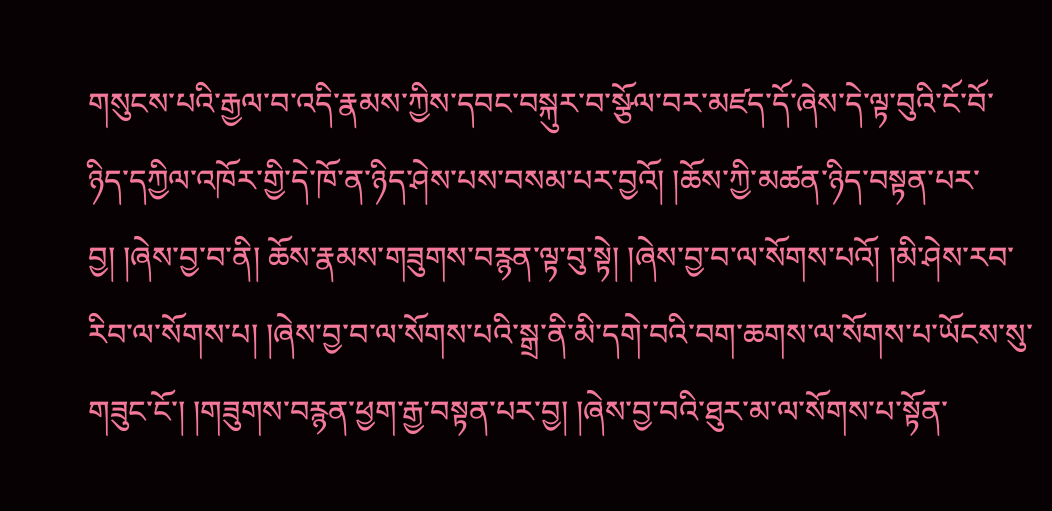གསུངས་པའི་རྒྱལ་བ་འདི་རྣམས་ཀྱིས་དབང་བསྐུར་བ་སྩོལ་བར་མཛད་དོ་ཞེས་དེ་ལྟ་བུའི་ངོ་བོ་ཉིད་དཀྱིལ་འཁོར་གྱི་དེ་ཁོ་ན་ཉིད་ཤེས་པས་བསམ་པར་བྱའོ། །ཆོས་ཀྱི་མཚན་ཉིད་བསྟན་པར་བྱ། །ཞེས་བྱ་བ་ནི། ཆོས་རྣམས་གཟུགས་བརྙན་ལྟ་བུ་སྟེ། །ཞེས་བྱ་བ་ལ་སོགས་པའོ། །མི་ཤེས་རབ་རིབ་ལ་སོགས་པ། །ཞེས་བྱ་བ་ལ་སོགས་པའི་སྒྲ་ནི་མི་དགེ་བའི་བག་ཆགས་ལ་སོགས་པ་ཡོངས་སུ་གཟུང་ངོ་། །གཟུགས་བརྙན་ཕྱག་རྒྱ་བསྟན་པར་བྱ། །ཞེས་བྱ་བའི་ཐུར་མ་ལ་སོགས་པ་སྟོན་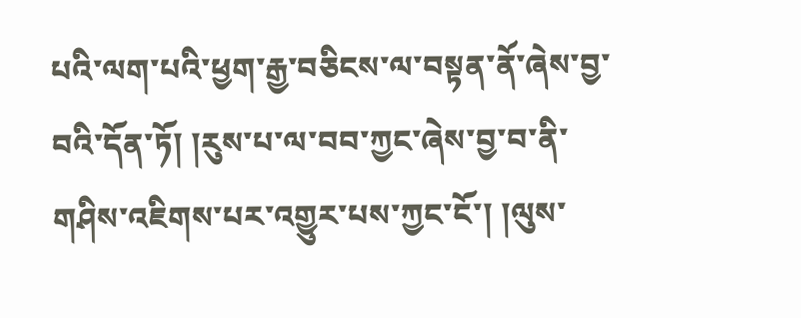པའི་ལག་པའི་ཕྱག་རྒྱ་བཅིངས་ལ་བསྟན་ནོ་ཞེས་བྱ་བའི་དོན་ཏོ། །རུས་པ་ལ་བབ་ཀྱང་ཞེས་བྱ་བ་ནི་གཤིས་འཇིགས་པར་འགྱུར་པས་ཀྱང་ངོ་། །ལུས་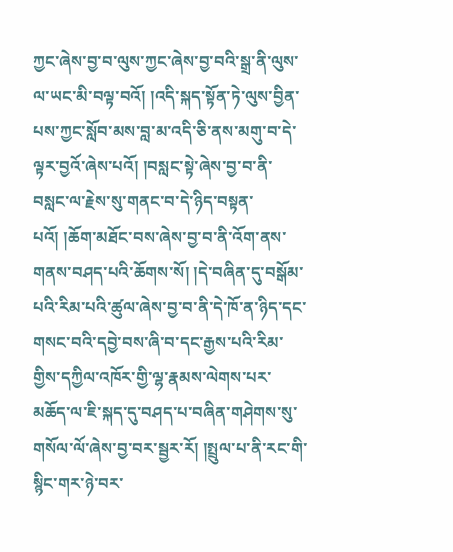ཀྱང་ཞེས་བྱ་བ་ལུས་ཀྱང་ཞེས་བྱ་བའི་སྒྲ་ནི་ལུས་ལ་ཡང་མི་བལྟ་བའོ། །འདི་སྐད་སྟོན་ཏེ་ལུས་བྱིན་པས་ཀྱང་སློབ་མས་བླ་མ་འདི་ཅི་ནས་མགུ་བ་དེ་ལྟར་བྱའོ་ཞེས་པའོ། །བསླང་སྟེ་ཞེས་བྱ་བ་ནི་བསླང་ལ་རྗེས་སུ་གནང་བ་དེ་ཉིད་བསྟན་པའོ། །ཆོག་མཐོང་བས་ཞེས་བྱ་བ་ནི་འོག་ནས་གནས་བཤད་པའི་ཆོགས་སོ། །དེ་བཞིན་དུ་བསྒོམ་པའི་རིམ་པའི་ཚུལ་ཞེས་བྱ་བ་ནི་དེ་ཁོ་ན་ཉིད་དང་གསང་བའི་དབྱེ་བས་ཞི་བ་དང་རྒྱས་པའི་རིམ་གྱིས་དཀྱིལ་འཁོར་གྱི་ལྷ་རྣམས་ལེགས་པར་མཆོད་ལ་ཇི་སྐད་དུ་བཤད་པ་བཞིན་གཤེགས་སུ་གསོལ་ལོ་ཞེས་བྱ་བར་སྦྱར་རོ། །སྤྲུལ་པ་ནི་རང་གི་སྙིང་གར་ཉེ་བར་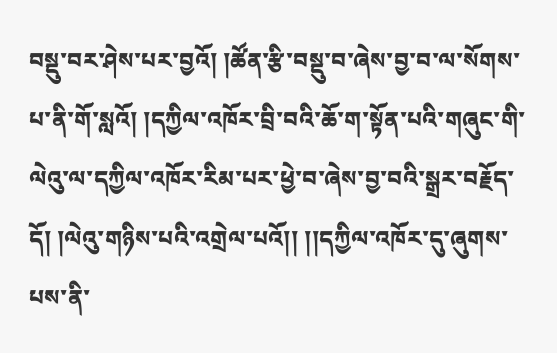བསྡུ་བར་ཤེས་པར་བྱའོ། །ཚོན་རྩི་བསྡུ་བ་ཞེས་བྱ་བ་ལ་སོགས་པ་ནི་གོ་སླའོ། །དཀྱིལ་འཁོར་བྲི་བའི་ཆོ་ག་སྟོན་པའི་གཞུང་གི་ལེའུ་ལ་དཀྱིལ་འཁོར་རིམ་པར་ཕྱེ་བ་ཞེས་བྱ་བའི་སྒྲར་བརྗོད་དོ། །ལེའུ་གཉིས་པའི་འགྲེལ་པའོ།། །།དཀྱིལ་འཁོར་དུ་ཞུགས་པས་ནི་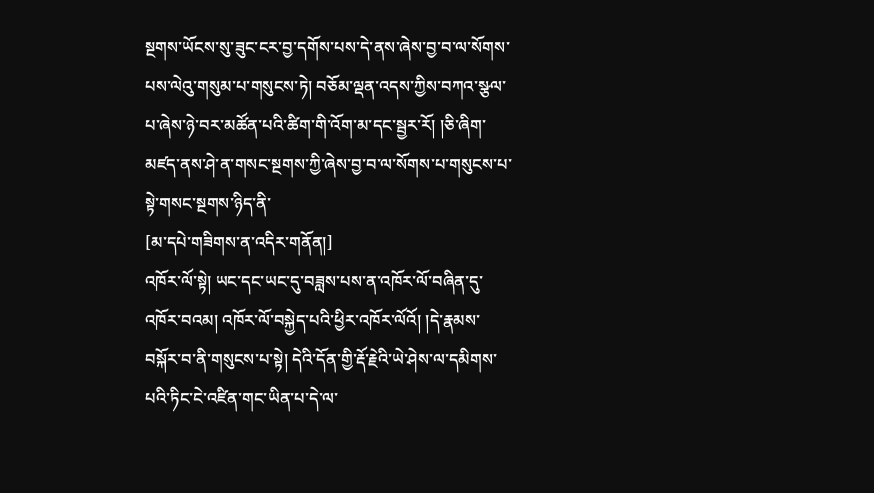སྔགས་ཡོངས་སུ་ཟུང་ངར་བྱ་དགོས་པས་དེ་ནས་ཞེས་བྱ་བ་ལ་སོགས་པས་ལེའུ་གསུམ་པ་གསུངས་ཏེ། བཅོམ་ལྡན་འདས་ཀྱིས་བཀའ་སྩལ་པ་ཞེས་ཉེ་བར་མཚོན་པའི་ཚིག་གི་འོག་མ་དང་སྦྱར་རོ། །ཅི་ཞིག་མཛད་ནས་ཤེ་ན་གསང་སྔགས་ཀྱི་ཞེས་བྱ་བ་ལ་སོགས་པ་གསུངས་པ་སྟེ་གསང་སྔགས་ཉིད་ནི་
[མ་དཔེ་གཟིགས་ན་འདིར་གནོན།]
འཁོར་ལོ་སྟེ། ཡང་དང་ཡང་དུ་བཟླས་པས་ན་འཁོར་ལོ་བཞིན་དུ་འཁོར་བའམ། འཁོར་ལོ་བསྐྱེད་པའི་ཕྱིར་འཁོར་ལོའོ། །དེ་རྣམས་བསྐོར་བ་ནི་གསུངས་པ་སྟེ། དེའི་དོན་གྱི་རྡོ་རྗེའི་ཡེ་ཤེས་ལ་དམིགས་པའི་ཏིང་ངེ་འཛིན་གང་ཡིན་པ་དེ་ལ་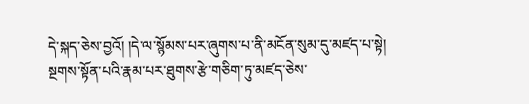དེ་སྐད་ཅེས་བྱའོ། །དེ་ལ་སྙོམས་པར་ཞུགས་པ་ནི་མངོན་སུམ་དུ་མཛད་པ་སྟེ། སྔགས་སྟོན་པའི་རྣམ་པར་ཐུགས་རྩེ་གཅིག་ཏུ་མཛད་ཅེས་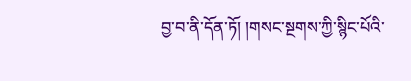བྱ་བ་ནི་དོན་ཏོ། །གསང་སྔགས་ཀྱི་སྙིང་པོའི་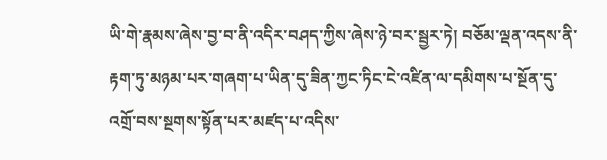ཡི་གེ་རྣམས་ཞེས་བྱ་བ་ནི་འདིར་བཤད་ཀྱིས་ཞེས་ཉེ་བར་སྦྱར་ཏེ། བཅོམ་ལྡན་འདས་ནི་རྟག་ཏུ་མཉམ་པར་གཞག་པ་ཡིན་དུ་ཟིན་ཀྱང་ཏིང་ངེ་འཛིན་ལ་དམིགས་པ་སྔོན་དུ་འགྲོ་བས་སྔགས་སྟོན་པར་མཛད་པ་འདིས་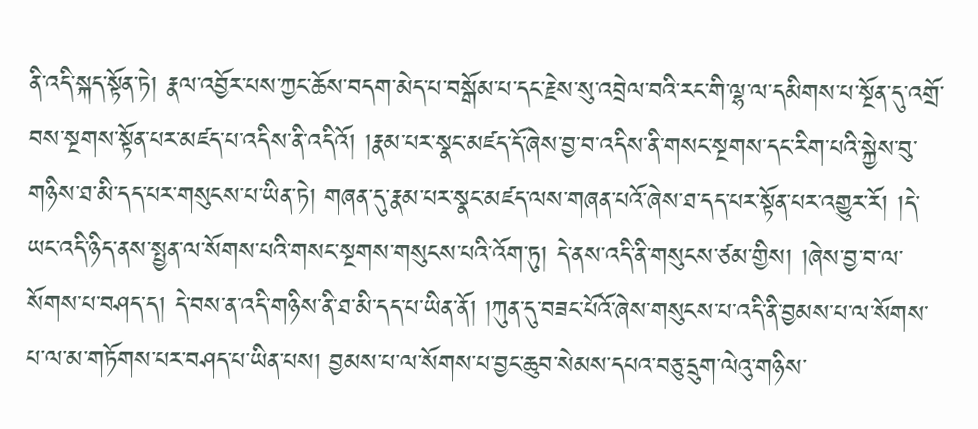ནི་འདི་སྐད་སྟོན་ཏེ། རྣལ་འབྱོར་པས་ཀྱང་ཆོས་བདག་མེད་པ་བསྒོམ་པ་དང་རྗེས་སུ་འབྲེལ་བའི་རང་གི་ལྷ་ལ་དམིགས་པ་སྔོན་དུ་འགྲོ་བས་སྔགས་སྟོན་པར་མཛད་པ་འདིས་ནི་འདིའོ། །རྣམ་པར་སྣང་མཛད་དོ་ཞེས་བྱ་བ་འདིས་ནི་གསང་སྔགས་དང་རིག་པའི་སྐྱེས་བུ་གཉིས་ཐ་མི་དད་པར་གསུངས་པ་ཡིན་ཏེ། གཞན་དུ་རྣམ་པར་སྣང་མཛད་ལས་གཞན་པའོ་ཞེས་ཐ་དད་པར་སྟོན་པར་འགྱུར་རོ། །དེ་ཡང་འདི་ཉིད་ནས་སྤྱན་ལ་སོགས་པའི་གསང་སྔགས་གསུངས་པའི་འོག་ཏུ། དེ་ནས་འདི་ནི་གསུངས་ཙམ་གྱིས། །ཞེས་བྱ་བ་ལ་སོགས་པ་བཤད་ད། དེ་བས་ན་འདི་གཉིས་ནི་ཐ་མི་དད་པ་ཡིན་ནོ། །ཀུན་དུ་བཟང་པོའོ་ཞེས་གསུངས་པ་འདི་ནི་བྱམས་པ་ལ་སོགས་པ་ལ་མ་གཏོགས་པར་བཤད་པ་ཡིན་པས། བྱམས་པ་ལ་སོགས་པ་བྱང་ཆུབ་སེམས་དཔའ་བཅུ་དྲུག་ལེའུ་གཉིས་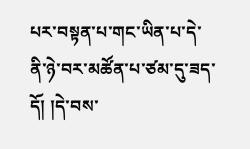པར་བསྟན་པ་གང་ཡིན་པ་དེ་ནི་ཉེ་བར་མཚོན་པ་ཙམ་དུ་ཟད་དོ། །དེ་བས་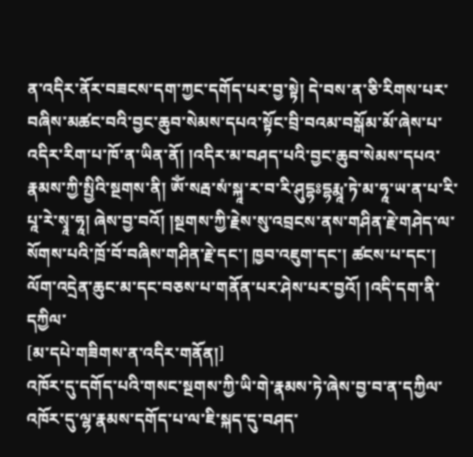ན་འདིར་ནོར་བཟངས་དག་ཀྱང་དགོད་པར་བྱ་སྟེ། དེ་བས་ན་ཅི་རིགས་པར་བཞིས་མཚང་བའི་བྱང་ཆུབ་སེམས་དཔའ་སྟོང་བྲི་བའམ་བསྒོམ་མོ་ཞེས་པ་འདིར་རིག་པ་ཁོ་ན་ཡིན་ནོ། །འདིར་མ་བཤད་པའི་བྱང་ཆུབ་སེམས་དཔའ་རྣམས་ཀྱི་སྤྱིའི་སྔགས་ནི། ཨོཾ་སརྦ་སཾ་སྐཱ་ར་བ་རི་ཤུདྷཿདྷརྨཱ་ཏེ་མ་ཧཱ་ཡ་ན་པ་རི་པཱ་རེ་སྭཱ་ཧཱ། ཞེས་བྱ་བའོ། །སྔགས་ཀྱི་རྗེས་སུ་འབྲངས་ནས་གཤིན་རྗེ་གཤེད་ལ་སོགས་པའི་ཁྲོ་བོ་བཞིས་གཤིན་རྗེ་དང་། ཁྱབ་འཇུག་དང་། ཚངས་པ་དང་། ལོག་འདྲེན་ཆུང་མ་དང་བཅས་པ་གནོན་པར་ཤེས་པར་བྱའོ། །འདི་དག་ནི་དཀྱིལ་
[མ་དཔེ་གཟིགས་ན་འདིར་གནོན།]
འཁོར་དུ་དགོད་པའི་གསང་སྔགས་ཀྱི་ཡི་གེ་རྣམས་ཏེ་ཞེས་བྱ་བ་ན་དཀྱིལ་འཁོར་དུ་ལྷ་རྣམས་དགོད་པ་ལ་ཇི་སྐད་དུ་བཤད་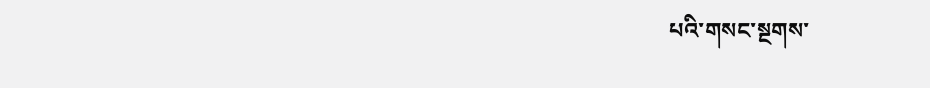པའི་གསང་སྔགས་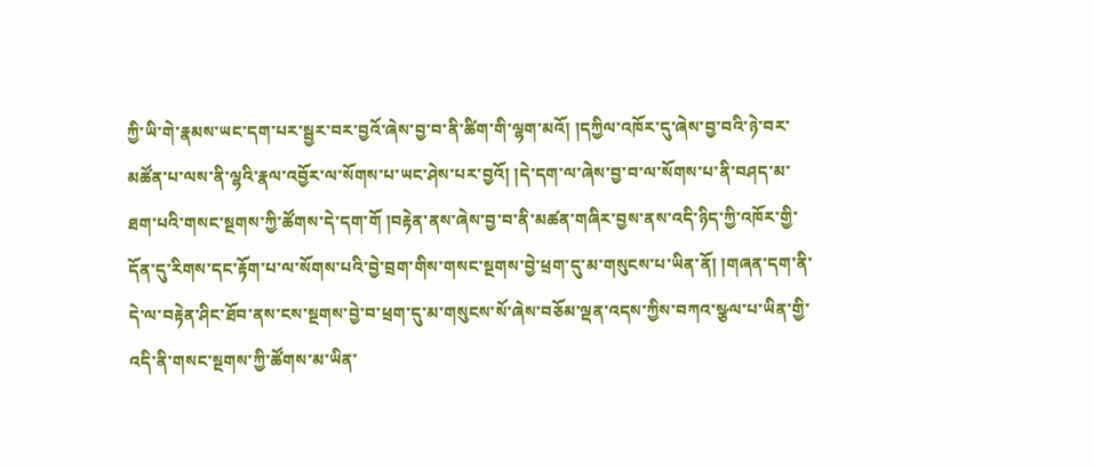ཀྱི་ཡི་གེ་རྣམས་ཡང་དག་པར་སྦྱར་བར་བྱའོ་ཞེས་བྱ་བ་ནི་ཚིག་གི་ལྷག་མའོ། །དཀྱིལ་འཁོར་དུ་ཞེས་བྱ་བའི་ཉེ་བར་མཚོན་པ་ལས་ནི་ལྷའི་རྣལ་འབྱོར་ལ་སོགས་པ་ཡང་ཤེས་པར་བྱའོ། །དེ་དག་ལ་ཞེས་བྱ་བ་ལ་སོགས་པ་ནི་བཤད་མ་ཐག་པའི་གསང་སྔགས་ཀྱི་ཚོགས་དེ་དག་གོ །བརྟེན་ནས་ཞེས་བྱ་བ་ནི་མཚན་གཞིར་བྱས་ནས་འདི་ཉིད་ཀྱི་འཁོར་གྱི་དོན་དུ་རིགས་དང་རྟོག་པ་ལ་སོགས་པའི་བྱེ་བྲག་གིས་གསང་སྔགས་བྱེ་ཕྲག་དུ་མ་གསུངས་པ་ཡིན་ནོ། །གཞན་དག་ནི་དེ་ལ་བརྟེན་ཤིང་ཐོབ་ནས་ངས་སྔགས་བྱེ་བ་ཕྲག་དུ་མ་གསུངས་སོ་ཞེས་བཅོམ་ལྡན་འདས་ཀྱིས་བཀའ་སྩལ་པ་ཡིན་གྱི་འདི་ནི་གསང་སྔགས་ཀྱི་ཚོགས་མ་ཡིན་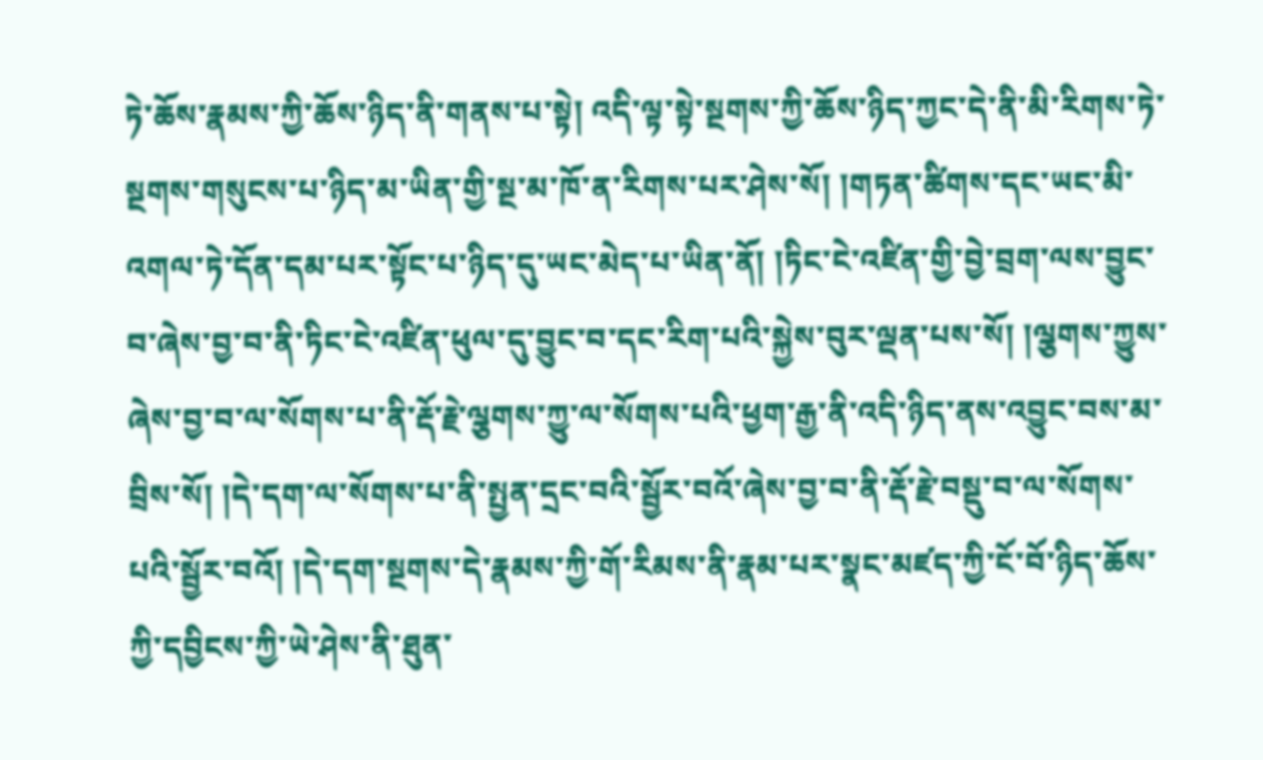ཏེ་ཆོས་རྣམས་ཀྱི་ཆོས་ཉིད་ནི་གནས་པ་སྟེ། འདི་ལྟ་སྟེ་སྔགས་ཀྱི་ཆོས་ཉིད་ཀྱང་དེ་ནི་མི་རིགས་ཏེ་སྔགས་གསུངས་པ་ཉིད་མ་ཡིན་གྱི་སྔ་མ་ཁོ་ན་རིགས་པར་ཤེས་སོ། །གཏན་ཚིགས་དང་ཡང་མི་འགལ་ཏེ་དོན་དམ་པར་སྟོང་པ་ཉིད་དུ་ཡང་མེད་པ་ཡིན་ནོ། །ཏིང་ངེ་འཛིན་གྱི་བྱེ་བྲག་ལས་བྱུང་བ་ཞེས་བྱ་བ་ནི་ཏིང་ངེ་འཛིན་ཕུལ་དུ་བྱུང་བ་དང་རིག་པའི་སྐྱེས་བུར་ལྡན་པས་སོ། །ལྕགས་ཀྱུས་ཞེས་བྱ་བ་ལ་སོགས་པ་ནི་རྡོ་རྗེ་ལྕགས་ཀྱུ་ལ་སོགས་པའི་ཕྱག་རྒྱ་ནི་འདི་ཉིད་ནས་འབྱུང་བས་མ་བྲིས་སོ། །དེ་དག་ལ་སོགས་པ་ནི་སྤྱན་དྲང་བའི་སྦྱོར་བའོ་ཞེས་བྱ་བ་ནི་རྡོ་རྗེ་བསྡུ་བ་ལ་སོགས་པའི་སྦྱོར་བའོ། །དེ་དག་སྔགས་དེ་རྣམས་ཀྱི་གོ་རིམས་ནི་རྣམ་པར་སྣང་མཛད་ཀྱི་ངོ་བོ་ཉིད་ཆོས་ཀྱི་དབྱིངས་ཀྱི་ཡེ་ཤེས་ནི་ཐུན་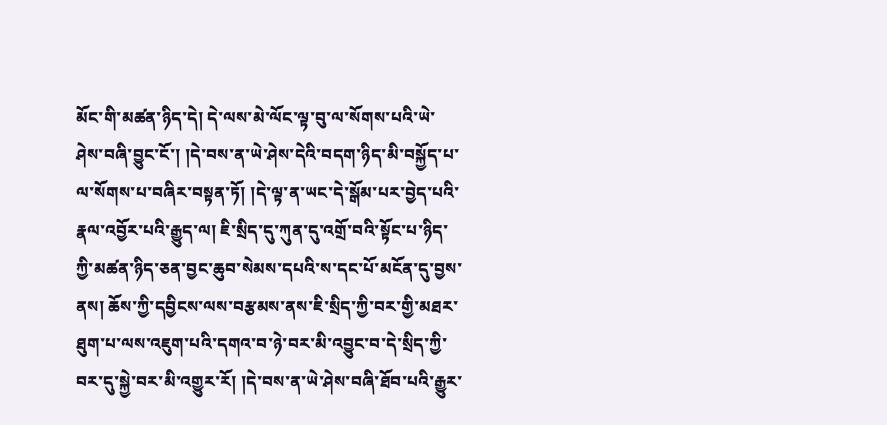མོང་གི་མཚན་ཉིད་དེ། དེ་ལས་མེ་ལོང་ལྟ་བུ་ལ་སོགས་པའི་ཡེ་ཤེས་བཞི་བྱུང་ངོ་། །དེ་བས་ན་ཡེ་ཤེས་དེའི་བདག་ཉིད་མི་བསྐྱོད་པ་ལ་སོགས་པ་བཞིར་བསྟན་ཏོ། །དེ་ལྟ་ན་ཡང་དེ་སྒོམ་པར་བྱེད་པའི་རྣལ་འབྱོར་པའི་རྒྱུད་ལ། ཇི་སྲིད་དུ་ཀུན་དུ་འགྲོ་བའི་སྟོང་པ་ཉིད་ཀྱི་མཚན་ཉིད་ཅན་བྱང་ཆུབ་སེམས་དཔའི་ས་དང་པོ་མངོན་དུ་བྱས་ནས། ཆོས་ཀྱི་དབྱིངས་ལས་བརྩམས་ནས་ཇི་སྲིད་ཀྱི་བར་གྱི་མཐར་ཐུག་པ་ལས་འཇུག་པའི་དགའ་བ་ཉེ་བར་མི་འབྱུང་བ་དེ་སྲིད་ཀྱི་བར་དུ་སྐྱེ་བར་མི་འགྱུར་རོ། །དེ་བས་ན་ཡེ་ཤེས་བཞི་ཐོབ་པའི་རྒྱུར་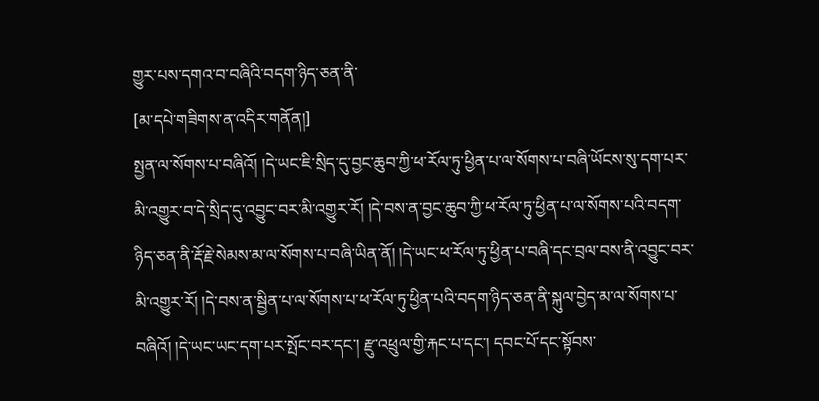གྱུར་པས་དགའ་བ་བཞིའི་བདག་ཉིད་ཅན་ནི་
[མ་དཔེ་གཟིགས་ན་འདིར་གནོན།]
སྤྱན་ལ་སོགས་པ་བཞིའོ། །དེ་ཡང་ཇི་སྲིད་དུ་བྱང་ཆུབ་ཀྱི་ཕ་རོལ་ཏུ་ཕྱིན་པ་ལ་སོགས་པ་བཞི་ཡོངས་སུ་དག་པར་མི་འགྱུར་བ་དེ་སྲིད་དུ་འབྱུང་བར་མི་འགྱུར་རོ། །དེ་བས་ན་བྱང་ཆུབ་ཀྱི་ཕ་རོལ་ཏུ་ཕྱིན་པ་ལ་སོགས་པའི་བདག་ཉིད་ཅན་ནི་རྡོ་རྗེ་སེམས་མ་ལ་སོགས་པ་བཞི་ཡིན་ནོ། །དེ་ཡང་ཕ་རོལ་ཏུ་ཕྱིན་པ་བཞི་དང་བྲལ་བས་ནི་འབྱུང་བར་མི་འགྱུར་རོ། །དེ་བས་ན་སྦྱིན་པ་ལ་སོགས་པ་ཕ་རོལ་ཏུ་ཕྱིན་པའི་བདག་ཉིད་ཅན་ནི་སྐུལ་བྱེད་མ་ལ་སོགས་པ་བཞིའོ། །དེ་ཡང་ཡང་དག་པར་སྤོང་བར་དང་། རྫུ་འཕྲུལ་གྱི་རྐང་པ་དང་། དབང་པོ་དང་སྟོབས་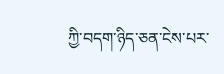ཀྱི་བདག་ཉིད་ཅན་ངེས་པར་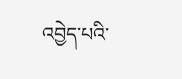འབྱེད་པའི་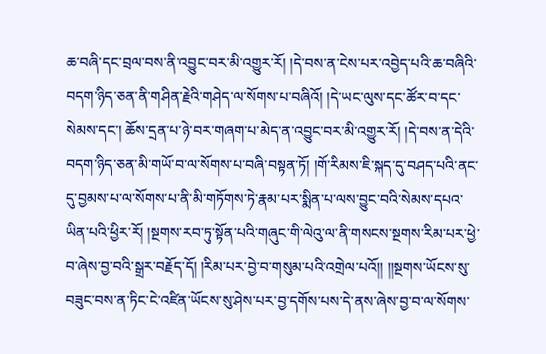ཆ་བཞི་དང་བྲལ་བས་ནི་འབྱུང་བར་མི་འགྱུར་རོ། །དེ་བས་ན་ངེས་པར་འབྱེད་པའི་ཆ་བཞིའི་བདག་ཉིད་ཅན་ནི་གཤིན་རྗེའི་གཤེད་ལ་སོགས་པ་བཞིའོ། །དེ་ཡང་ལུས་དང་ཚོར་བ་དང་སེམས་དང་། ཆོས་དྲན་པ་ཉེ་བར་གཞག་པ་མེད་ན་འབྱུང་བར་མི་འགྱུར་རོ། །དེ་བས་ན་དེའི་བདག་ཉིད་ཅན་མི་གཡོ་བ་ལ་སོགས་པ་བཞི་བསྟན་ཏོ། །གོ་རིམས་ཇི་སྐད་དུ་བཤད་པའི་ནང་དུ་བྱམས་པ་ལ་སོགས་པ་ནི་མི་གཏོགས་ཏེ་རྣམ་པར་སྨིན་པ་ལས་བྱུང་བའི་སེམས་དཔའ་ཡིན་པའི་ཕྱིར་རོ། །སྔགས་རབ་ཏུ་སྟོན་པའི་གཞུང་གི་ལེའུ་ལ་ནི་གསངས་སྔགས་རིམ་པར་ཕྱེ་བ་ཞེས་བྱ་བའི་སྒྲར་བརྗོད་དོ། །རིམ་པར་བྱེ་བ་གསུམ་པའི་འགྲེལ་པའོ།། །།སྔགས་ཡོངས་སུ་བཟུང་བས་ན་ཏིང་ངེ་འཛིན་ཡོངས་སུ་ཤེས་པར་བྱ་དགོས་པས་དེ་ནས་ཞེས་བྱ་བ་ལ་སོགས་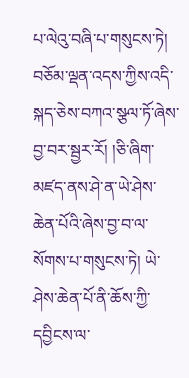པ་ལེའུ་བཞི་པ་གསུངས་ཏེ། བཅོམ་ལྡན་འདས་ཀྱིས་འདི་སྐད་ཅེས་བཀའ་སྩལ་ཏོ་ཞེས་བྱ་བར་སྦྱར་རོ། །ཅི་ཞིག་མཛད་ནས་ཤེ་ན་ཡེ་ཤེས་ཆེན་པོའི་ཞེས་བྱ་བ་ལ་སོགས་པ་གསུངས་ཏེ། ཡེ་ཤེས་ཆེན་པོ་ནི་ཆོས་ཀྱི་དབྱིངས་ལ་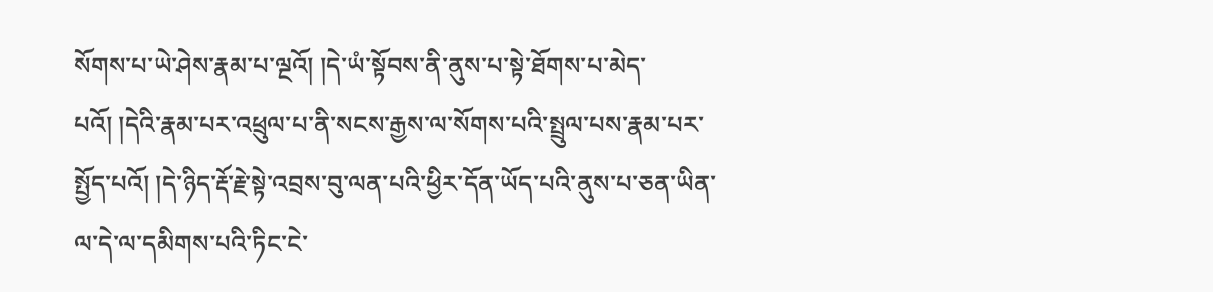སོགས་པ་ཡེ་ཤེས་རྣམ་པ་ལྔའོ། །དེ་ཡཾ་སྟོབས་ནི་ནུས་པ་སྟེ་ཐོགས་པ་མེད་པའོ། །དེའི་རྣམ་པར་འཕྲུལ་པ་ནི་སངས་རྒྱས་ལ་སོགས་པའི་སྤྲུལ་པས་རྣམ་པར་སྤྱོད་པའོ། །དེ་ཉིད་རྡོ་རྗེ་སྟེ་འབྲས་བུ་ལན་པའི་ཕྱིར་དོན་ཡོད་པའི་ནུས་པ་ཅན་ཡིན་ལ་དེ་ལ་དམིགས་པའི་ཏིང་ངེ་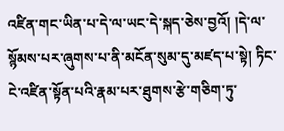འཛིན་གང་ཡིན་པ་དེ་ལ་ཡང་དེ་སྐད་ཅེས་བྱའོ། །དེ་ལ་སྙོམས་པར་ཞུགས་པ་ནི་མངོན་སུམ་དུ་མཛད་པ་སྟེ། ཏིང་ངེ་འཛིན་སྟོན་པའི་རྣམ་པར་ཐུགས་རྩེ་གཅིག་ཏུ་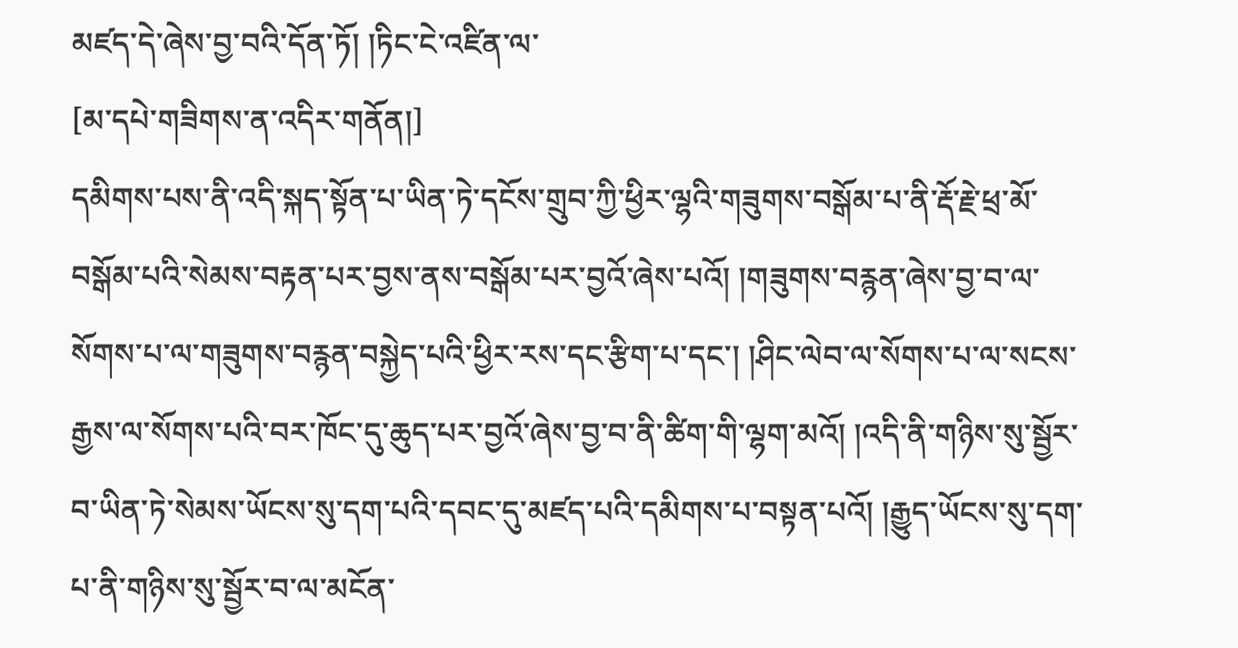མཛད་དེ་ཞེས་བྱ་བའི་དོན་ཏོ། །ཏིང་ངེ་འཛིན་ལ་
[མ་དཔེ་གཟིགས་ན་འདིར་གནོན།]
དམིགས་པས་ནི་འདི་སྐད་སྟོན་པ་ཡིན་ཏེ་དངོས་གྲུབ་ཀྱི་ཕྱིར་ལྷའི་གཟུགས་བསྒོམ་པ་ནི་རྡོ་རྗེ་ཕྲ་མོ་བསྒོམ་པའི་སེམས་བརྟན་པར་བྱས་ནས་བསྒོམ་པར་བྱའོ་ཞེས་པའོ། །གཟུགས་བརྙན་ཞེས་བྱ་བ་ལ་སོགས་པ་ལ་གཟུགས་བརྙན་བསྐྱེད་པའི་ཕྱིར་རས་དང་རྩིག་པ་དང་། །ཤིང་ལེབ་ལ་སོགས་པ་ལ་སངས་རྒྱས་ལ་སོགས་པའི་བར་ཁོང་དུ་ཆུད་པར་བྱའོ་ཞེས་བྱ་བ་ནི་ཚིག་གི་ལྷག་མའོ། །འདི་ནི་གཉིས་སུ་སྦྱོར་བ་ཡིན་ཏེ་སེམས་ཡོངས་སུ་དག་པའི་དབང་དུ་མཛད་པའི་དམིགས་པ་བསྟན་པའོ། །རྒྱུད་ཡོངས་སུ་དག་པ་ནི་གཉིས་སུ་སྦྱོར་བ་ལ་མངོན་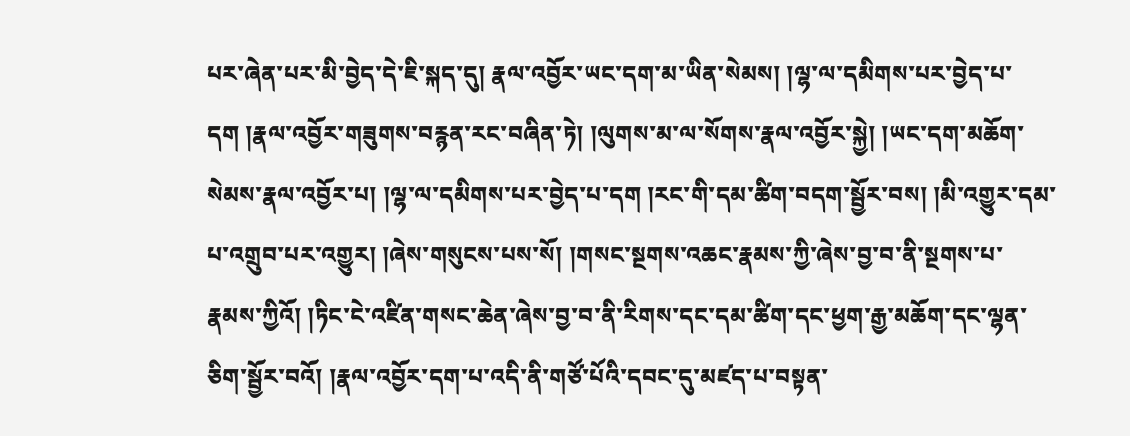པར་ཞེན་པར་མི་བྱེད་དེ་ཇི་སྐད་དུ། རྣལ་འབྱོར་ཡང་དག་མ་ཡིན་སེམས། །ལྷ་ལ་དམིགས་པར་བྱེད་པ་དག །རྣལ་འབྱོར་གཟུགས་བརྙན་རང་བཞིན་ཏེ། །ལུགས་མ་ལ་སོགས་རྣལ་འབྱོར་སྐྱེ། །ཡང་དག་མཆོག་སེམས་རྣལ་འབྱོར་པ། །ལྷ་ལ་དམིགས་པར་བྱེད་པ་དག །རང་གི་དམ་ཚིག་བདག་སྦྱོར་བས། །མི་འགྱུར་དམ་པ་འགྲུབ་པར་འགྱུར། །ཞེས་གསུངས་པས་སོ། །གསང་སྔགས་འཆང་རྣམས་ཀྱི་ཞེས་བྱ་བ་ནི་སྔགས་པ་རྣམས་ཀྱིའོ། །ཏིང་ངེ་འཛིན་གསང་ཆེན་ཞེས་བྱ་བ་ནི་རིགས་དང་དམ་ཚིག་དང་ཕྱག་རྒྱ་མཆོག་དང་ལྷན་ཅིག་སྦྱོར་བའོ། །རྣལ་འབྱོར་དག་པ་འདི་ནི་གཙོ་པོའི་དབང་དུ་མཛད་པ་བསྟན་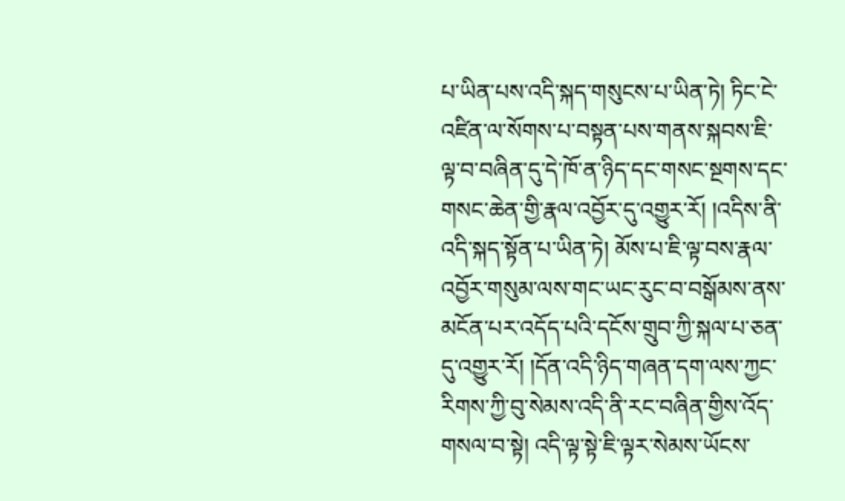པ་ཡིན་པས་འདི་སྐད་གསུངས་པ་ཡིན་ཏེ། ཏིང་ངེ་འཛིན་ལ་སོགས་པ་བསྟན་པས་གནས་སྐབས་ཇི་ལྟ་བ་བཞིན་དུ་དེ་ཁོ་ན་ཉིད་དང་གསང་སྔགས་དང་གསང་ཆེན་གྱི་རྣལ་འབྱོར་དུ་འགྱུར་རོ། །འདིས་ནི་འདི་སྐད་སྟོན་པ་ཡིན་ཏེ། མོས་པ་ཇི་ལྟ་བས་རྣལ་འབྱོར་གསུམ་ལས་གང་ཡང་རུང་བ་བསྒོམས་ནས་མངོན་པར་འདོད་པའི་དངོས་གྲུབ་ཀྱི་སྐལ་པ་ཅན་དུ་འགྱུར་རོ། །དོན་འདི་ཉིད་གཞན་དག་ལས་ཀྱང་རིགས་ཀྱི་བུ་སེམས་འདི་ནི་རང་བཞིན་གྱིས་འོད་གསལ་བ་སྟེ། འདི་ལྟ་སྟེ་ཇི་ལྟར་སེམས་ཡོངས་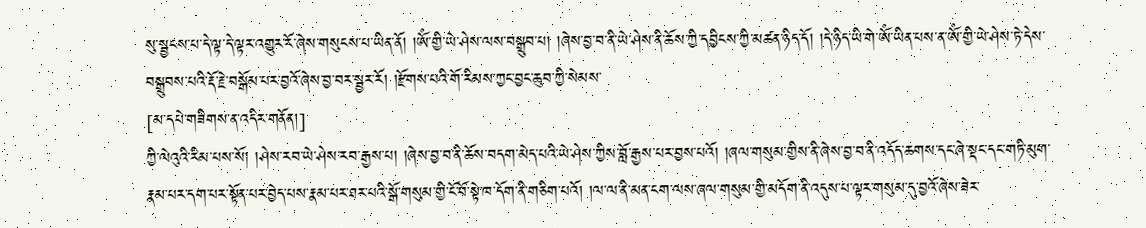སུ་སྦྱངས་པ་དེ་ལྟ་དེ་ལྟར་འགྱུར་རོ་ཞེས་གསུངས་པ་ཡིན་ནོ། །ཨོཾ་གྱི་ཡེ་ཤེས་ལས་བསྒྲུབ་པ། །ཞེས་བྱ་བ་ནི་ཡེ་ཤེས་ནི་ཆོས་ཀྱི་དབྱིངས་ཀྱི་མཚན་ཉིད་དོ། །དེ་ཉིད་ཡི་གེ་ཨོཾ་ཡིན་པས་ན་ཨོཾ་གྱི་ཡེ་ཤེས་ཏེ་དེས་བསྒྲུབས་པའི་རྡོ་རྗེ་བསྒོམ་པར་བྱའོ་ཞེས་བྱ་བར་སྦྱར་རོ། །རྫོགས་པའི་གོ་རིམས་ཀྱང་བྱང་ཆུབ་ཀྱི་སེམས་
[མ་དཔེ་གཟིགས་ན་འདིར་གནོན།]
ཀྱི་ལེའུའི་རིམ་པས་སོ། །ཤེས་རབ་ཡེ་ཤེས་རབ་རྒྱས་པ། །ཞེས་བྱ་བ་ནི་ཆོས་བདག་མེད་པའི་ཡེ་ཤེས་ཀྱིས་བློ་རྒྱས་པར་བྱས་པའོ། །ཞལ་གསུམ་གྱིས་ནི་ཞེས་བྱ་བ་ནི་འདོད་ཆགས་དང་ཞེ་སྡང་དང་གཏི་མུག་རྣམ་པར་དག་པར་སྟོན་པར་བྱེད་པས་རྣམ་པར་ཐར་པའི་སྒོ་གསུམ་གྱི་ངོ་བོ་སྟེ་ཁ་དོག་ནི་གཅིག་པའོ། །ལ་ལ་ནི་མན་ངག་ལས་ཞལ་གསུམ་གྱི་མདོག་ནི་འདུས་པ་ལྟར་གསུམ་དུ་བྱའོ་ཞེས་ཟེར་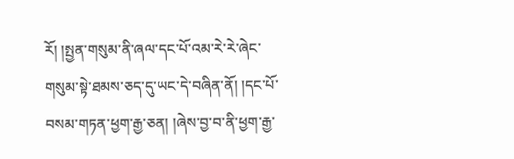རོ། །སྤྱན་གསུམ་ནི་ཞལ་དང་པོ་འམ་རེ་རེ་ཞེང་གསུམ་སྟེ་ཐམས་ཅད་དུ་ཡང་དེ་བཞིན་ནོ། །དང་པོ་བསམ་གཏན་ཕྱག་རྒྱ་ཅན། །ཞེས་བྱ་བ་ནི་ཕྱག་རྒྱ་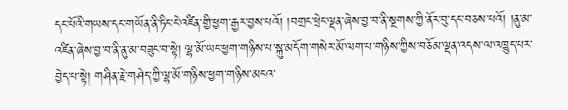དང་པོའི་གཡས་དང་གཡོན་ནི་ཏིང་ངེ་འཛིན་གྱི་ཕྱག་རྒྱར་བྱས་པའོ། །བགྲང་ཕྲེང་ལྡན་ཞེས་བྱ་བ་ནི་སྔགས་ཀྱི་ནོར་བུ་དང་བཅས་པའོ། །ནུ་མ་འཛིན་ཞེས་བྱ་བ་ནི་ནུ་མ་བཟུང་བ་སྟེ། ལྷ་མོ་ཡང་ཕྱག་གཉིས་པ་སྐུ་མདོག་གསེར་མོ་ལག་པ་གཉིས་ཀྱིས་བཅོམ་ལྡན་འདས་ལ་འཁྱུད་པར་བྱེད་པ་སྟེ། གཤིན་རྗེ་གཤེད་ཀྱི་ལྷ་མོ་གཉིས་ཕྱག་གཉིས་མངའ་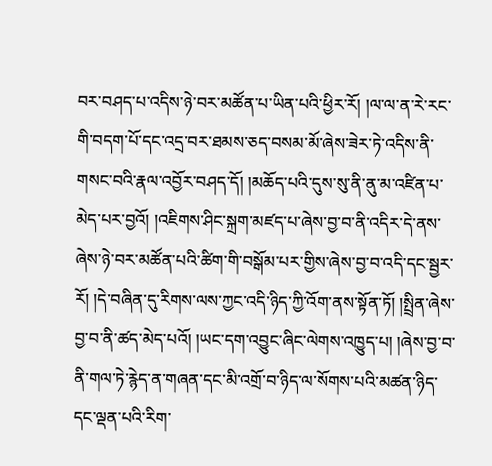བར་བཤད་པ་འདིས་ཉེ་བར་མཚོན་པ་ཡིན་པའི་ཕྱིར་རོ། །ལ་ལ་ན་རེ་རང་གི་བདག་པོ་དང་འདྲ་བར་ཐམས་ཅད་བསམ་མོ་ཞེས་ཟེར་ཏེ་འདིས་ནི་གསང་བའི་རྣལ་འབྱོར་བཤད་དོ། །མཆོད་པའི་དུས་སུ་ནི་ནུ་མ་འཛིན་པ་མེད་པར་བྱའོ། །འཇིགས་ཤིང་སྐྲག་མཛད་པ་ཞེས་བྱ་བ་ནི་འདིར་དེ་ནས་ཞེས་ཉེ་བར་མཚོན་པའི་ཚིག་གི་བསྒོམ་པར་གྱིས་ཞེས་བྱ་བ་འདི་དང་སྦྱར་རོ། །དེ་བཞིན་དུ་རིགས་ལས་ཀྱང་འདི་ཉིད་ཀྱི་འོག་ནས་སྟོན་ཏོ། །སྤྲིན་ཞེས་བྱ་བ་ནི་ཚད་མེད་པའོ། །ཡང་དག་འབྱུང་ཞིང་ལེགས་འཁྱུད་པ། །ཞེས་བྱ་བ་ནི་གལ་ཏེ་རྙེད་ན་གཞན་དང་མི་འགྲོ་བ་ཉིད་ལ་སོགས་པའི་མཚན་ཉིད་དང་ལྡན་པའི་རིག་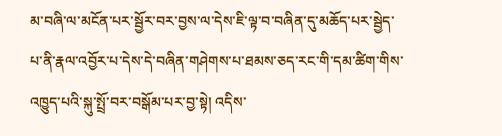མ་བཞི་ལ་མངོན་པར་སྦྱོར་བར་བྱས་ལ་དེས་ཇི་ལྟ་བ་བཞིན་དུ་མཆོད་པར་སྦྱེད་པ་ནི་རྣལ་འབྱོར་པ་དེས་དེ་བཞིན་གཤེགས་པ་ཐམས་ཅད་རང་གི་དམ་ཚིག་གིས་འཁྱུད་པའི་སྐུ་སྤྲོ་བར་བསྒོམ་པར་བྱ་སྟེ། འདིས་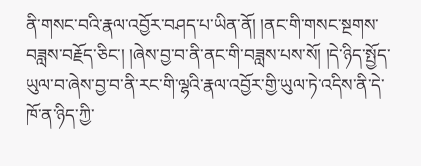ནི་གསང་བའི་རྣལ་འབྱོར་བཤད་པ་ཡིན་ནོ། །ནང་གི་གསང་སྔགས་བཟླས་བརྗོད་ཅིང་། །ཞེས་བྱ་བ་ནི་ནང་གི་བཟླས་པས་སོ། །དེ་ཉིད་སྤྱོད་ཡུལ་བ་ཞེས་བྱ་བ་ནི་རང་གི་ལྷའི་རྣལ་འབྱོར་གྱི་ཡུལ་ཏེ་འདིས་ནི་དེ་ཁོ་ན་ཉིད་ཀྱི་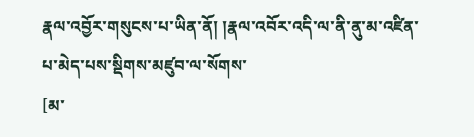རྣལ་འབྱོར་གསུངས་པ་ཡིན་ནོ། །རྣལ་འབོར་འདི་ལ་ནི་ནུ་མ་འཛིན་པ་མེད་པས་སྡིགས་མཛུབ་ལ་སོགས་
[མ་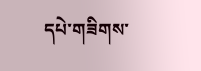དཔེ་གཟིགས་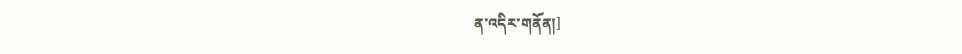ན་འདིར་གནོན།]